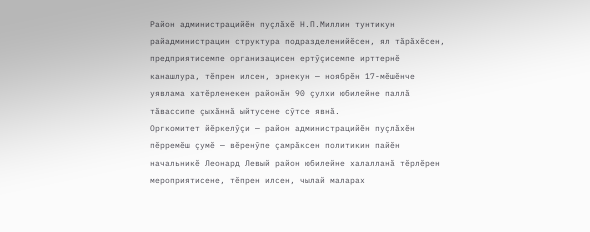Район администрацийĕн пуçлăхĕ Н.П.Миллин тунтикун райадминистрацин структура подразделенийĕсен, ял тăрăхĕсен, предприятисемпе организацисен ертỹçисемпе ирттернĕ канашлура, тĕпрен илсен, эрнекун — ноябрĕн 17-мĕшĕнче уявлама хатĕрленекен районăн 90 çулхи юбилейне паллă тăвассипе çыхăннă ыйтусене сỹтсе явнă.
Оргкомитет йĕркелỹçи — район администрацийĕн пуçлăхĕн пĕрремĕш çумĕ — вĕренỹпе çамрăксен политикин пайĕн начальникĕ Леонард Левый район юбилейне халалланă тĕрлĕрен мероприятисене, тĕпрен илсен, чылай маларах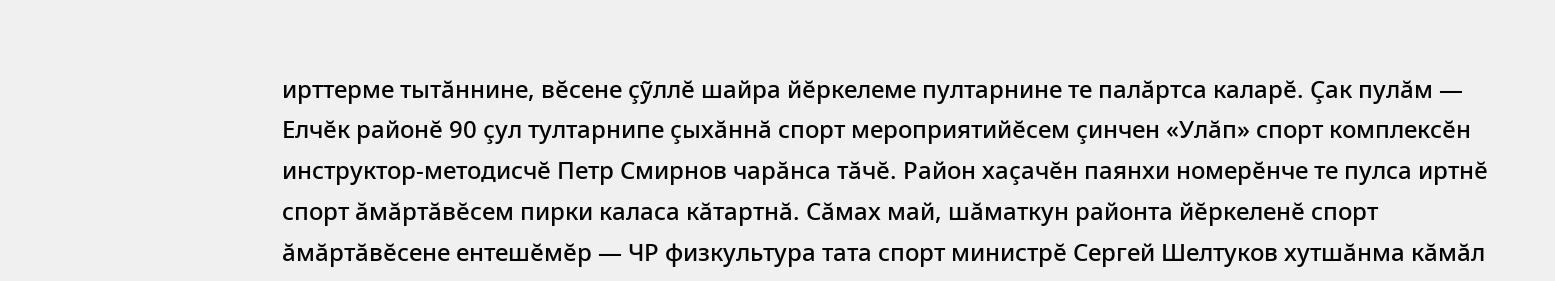ирттерме тытăннине, вĕсене çỹллĕ шайра йĕркелеме пултарнине те палăртса каларĕ. Çак пулăм — Елчĕк районĕ 90 çул тултарнипе çыхăннă спорт мероприятийĕсем çинчен «Улăп» спорт комплексĕн инструктор-методисчĕ Петр Смирнов чарăнса тăчĕ. Район хаçачĕн паянхи номерĕнче те пулса иртнĕ спорт ăмăртăвĕсем пирки каласа кăтартнă. Сăмах май, шăматкун районта йĕркеленĕ спорт ăмăртăвĕсене ентешĕмĕр — ЧР физкультура тата спорт министрĕ Сергей Шелтуков хутшăнма кăмăл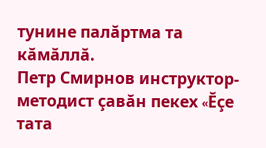тунине палăртма та кăмăллă.
Петр Смирнов инструктор-методист çавăн пекех «Ĕçе тата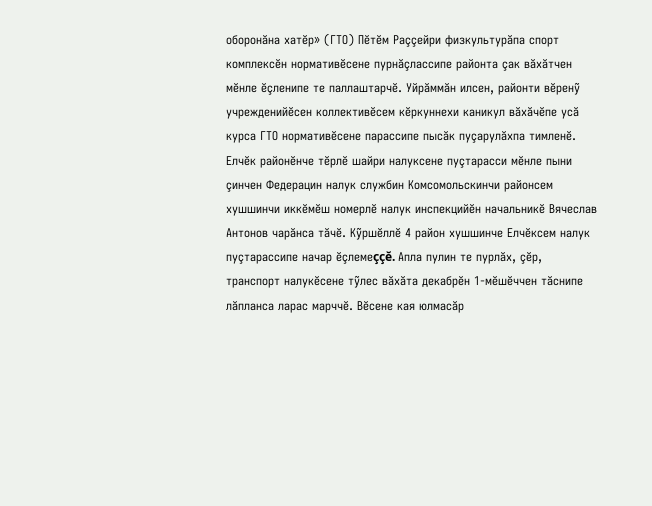оборонăна хатĕр» (ГТО) Пĕтĕм Раççейри физкультурăпа спорт комплексĕн нормативĕсене пурнăçлассипе районта çак вăхăтчен мĕнле ĕçленипе те паллаштарчĕ. Уйрăммăн илсен, районти вĕренỹ учрежденийĕсен коллективĕсем кĕркуннехи каникул вăхăчĕпе усă курса ГТО нормативĕсене парассипе пысăк пуçарулăхпа тимленĕ.
Елчĕк районĕнче тĕрлĕ шайри налуксене пуçтарасси мĕнле пыни çинчен Федерацин налук службин Комсомольскинчи районсем хушшинчи иккĕмĕш номерлĕ налук инспекцийĕн начальникĕ Вячеслав Антонов чарăнса тăчĕ. Кỹршĕллĕ 4 район хушшинче Елчĕксем налук пуçтарассипе начар ĕçлемеççĕ. Апла пулин те пурлăх, çĕр, транспорт налукĕсене тỹлес вăхăта декабрĕн 1-мĕшĕччен тăснипе лăпланса ларас марччĕ. Вĕсене кая юлмасăр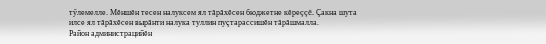тỹлемелле. Мĕншĕн тесен налуксем ял тăрăхĕсен бюджетне кĕреççĕ. Çакна шута илсе ял тăрăхĕсен вырăнти налука туллин пуçтарассишĕн тăрăшмалла.
Район администрацийĕн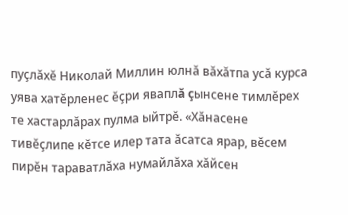пуçлăхĕ Николай Миллин юлнă вăхăтпа усă курса уява хатĕрленес ĕçри яваплă çынсене тимлĕрех те хастарлăрах пулма ыйтрĕ. «Хăнасене тивĕçлипе кĕтсе илер тата ăсатса ярар, вĕсем пирĕн тараватлăха нумайлăха хăйсен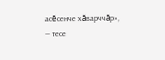асĕсенче хăварччăр», — тесе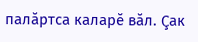палăртса каларĕ вăл. Çак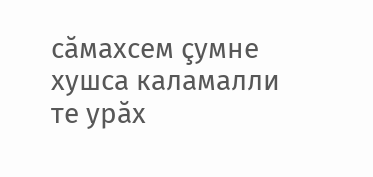сăмахсем çумне хушса каламалли те урăх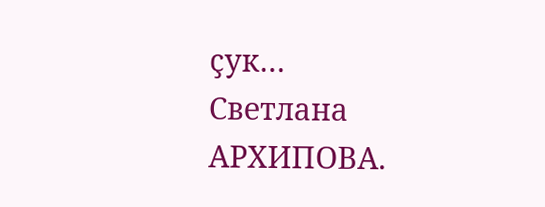çук…
Светлана АРХИПОВА.